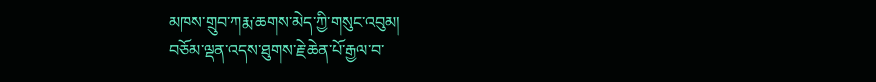མཁས་གྲུབ་ཀརྨ་ཆགས་མེད་ཀྱི་གསུང་འབུམ།
བཅོམ་ལྡན་འདས་ཐུགས་རྗེ་ཆེན་པོ་རྒྱལ་བ་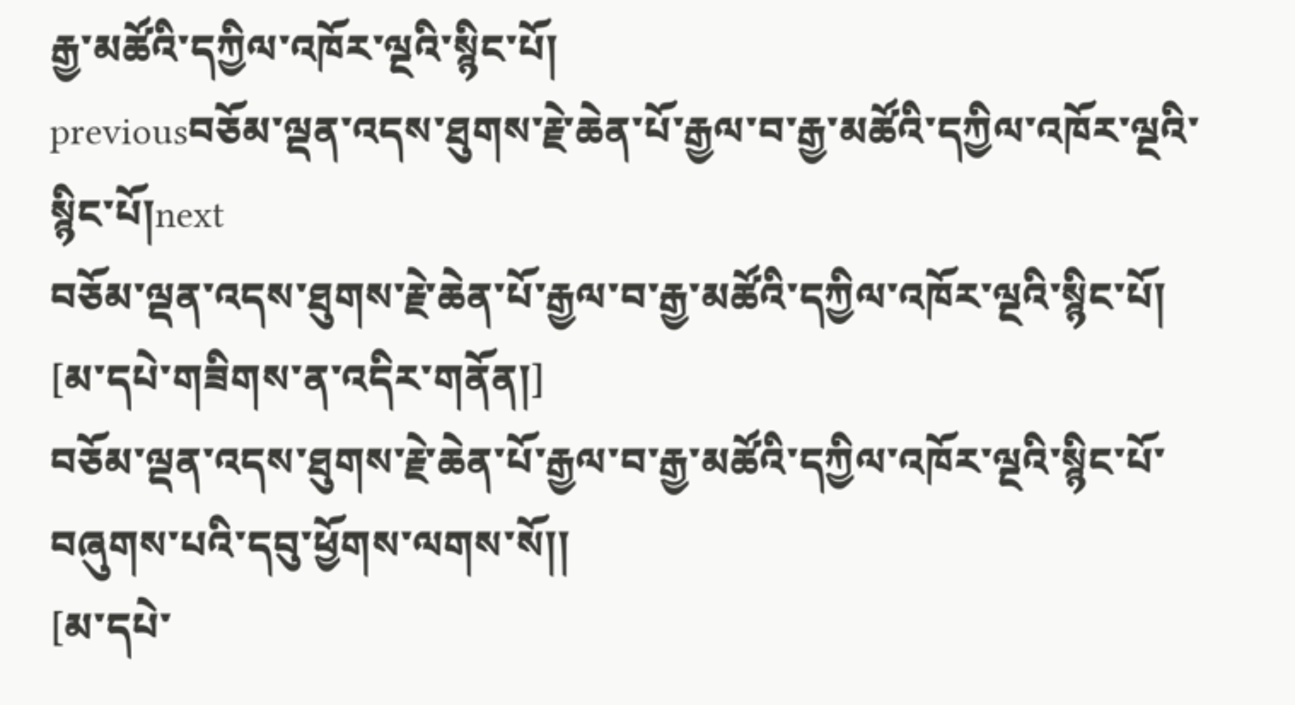རྒྱ་མཚོའི་དཀྱིལ་འཁོར་ལྔའི་སྙིང་པོ།
previousབཅོམ་ལྡན་འདས་ཐུགས་རྗེ་ཆེན་པོ་རྒྱལ་བ་རྒྱ་མཚོའི་དཀྱིལ་འཁོར་ལྔའི་སྙིང་པོ།next
བཅོམ་ལྡན་འདས་ཐུགས་རྗེ་ཆེན་པོ་རྒྱལ་བ་རྒྱ་མཚོའི་དཀྱིལ་འཁོར་ལྔའི་སྙིང་པོ།
[མ་དཔེ་གཟིགས་ན་འདིར་གནོན།]
བཅོམ་ལྡན་འདས་ཐུགས་རྗེ་ཆེན་པོ་རྒྱལ་བ་རྒྱ་མཚོའི་དཀྱིལ་འཁོར་ལྔའི་སྙིང་པོ་བཞུགས་པའི་དབུ་ཕྱོགས་ལགས་སོ།།
[མ་དཔེ་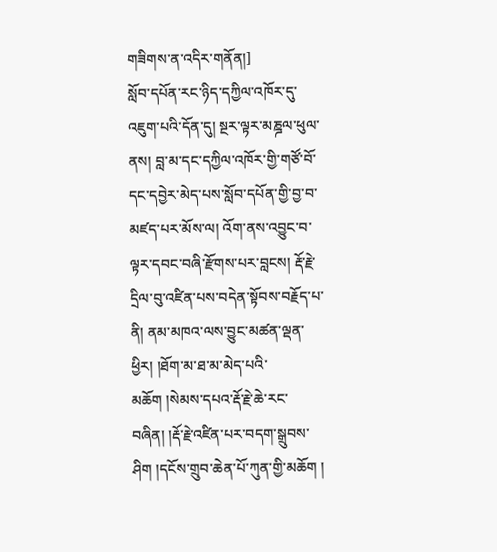གཟིགས་ན་འདིར་གནོན།]
སློབ་དཔོན་རང་ཉིད་དཀྱིལ་འཁོར་དུ་འཇུག་པའི་དོན་དུ། སྔར་ལྟར་མཎྜལ་ཕུལ་ནས། བླ་མ་དང་དཀྱིལ་འཁོར་གྱི་གཙོ་བོ་དང་དབྱེར་མེད་པས་སློབ་དཔོན་གྱི་བྱ་བ་མཛད་པར་མོས་ལ། འོག་ནས་འབྱུང་བ་ལྟར་དབང་བཞི་རྫོགས་པར་བླངས། རྡོ་རྗེ་དྲིལ་བུ་འཛིན་པས་བདེན་སྟོབས་བརྗོད་པ་ནི། ནམ་མཁའ་ལས་བྱུང་མཚན་ལྡན་ཕྱིར། །ཐོག་མ་ཐ་མ་མེད་པའི་མཆོག །སེམས་དཔའ་རྡོ་རྗེ་ཆེ་རང་བཞིན། །རྡོ་རྗེ་འཛིན་པར་བདག་སྒྲུབས་ཤིག །དངོས་གྲུབ་ཆེན་པོ་ཀུན་གྱི་མཆོག །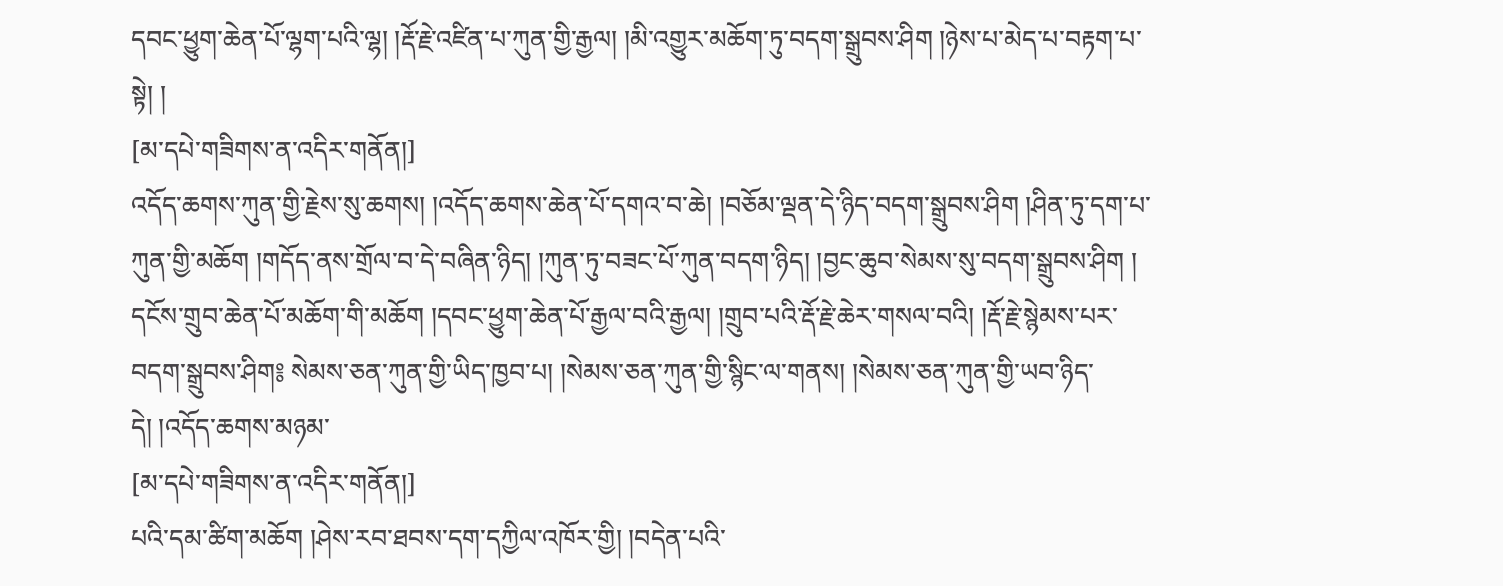དབང་ཕྱུག་ཆེན་པོ་ལྷག་པའི་ལྷ། །རྡོ་རྗེ་འཛིན་པ་ཀུན་གྱི་རྒྱལ། །མི་འགྱུར་མཆོག་ཏུ་བདག་སྒྲུབས་ཤིག །ཉེས་པ་མེད་པ་བརྟག་པ་སྟེ། །
[མ་དཔེ་གཟིགས་ན་འདིར་གནོན།]
འདོད་ཆགས་ཀུན་གྱི་རྗེས་སུ་ཆགས། །འདོད་ཆགས་ཆེན་པོ་དགའ་བ་ཆེ། །བཅོམ་ལྡན་དེ་ཉིད་བདག་སྒྲུབས་ཤིག །ཤིན་ཏུ་དག་པ་ཀུན་གྱི་མཆོག །གདོད་ནས་གྲོལ་བ་དེ་བཞིན་ཉིད། །ཀུན་ཏུ་བཟང་པོ་ཀུན་བདག་ཉིད། །བྱང་ཆུབ་སེམས་སུ་བདག་སྒྲུབས་ཤིག ། དངོས་གྲུབ་ཆེན་པོ་མཆོག་གི་མཆོག །དབང་ཕྱུག་ཆེན་པོ་རྒྱལ་བའི་རྒྱལ། །གྲུབ་པའི་རྡོ་རྗེ་ཆེར་གསལ་བའི། །རྡོ་རྗེ་སྙེམས་པར་བདག་སྒྲུབས་ཤིག༔ སེམས་ཅན་ཀུན་གྱི་ཡིད་ཁྱབ་པ། །སེམས་ཅན་ཀུན་གྱི་སྙིང་ལ་གནས། །སེམས་ཅན་ཀུན་གྱི་ཡབ་ཉིད་དེ། །འདོད་ཆགས་མཉམ་
[མ་དཔེ་གཟིགས་ན་འདིར་གནོན།]
པའི་དམ་ཚིག་མཆོག །ཤེས་རབ་ཐབས་དག་དཀྱིལ་འཁོར་གྱི། །བདེན་པའི་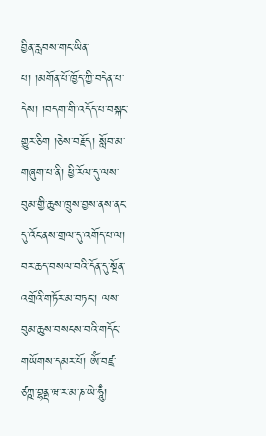བྱིན་རླབས་གང་ཡིན་པ། །མགོན་པོ་ཁྱོད་ཀྱི་བདེན་པ་དེས། །བདག་གི་འདོད་པ་བསྐང་གྱུར་ཅིག །ཅེས་བརྗོད། སློབ་མ་གཞུག་པ་ནི། ཕྱི་རོལ་དུ་ལས་བུམ་གྱི་ཆུས་ཁྲུས་བྱས་ནས་ནང་དུ་འོང་ནས་གྲལ་དུ་འགོད་པ་ལ། བར་ཆད་བསལ་བའི་དོན་དུ་སྔོན་འགྲོའི་གཏོར་མ་བཏང་། ལས་བུམ་ཆུས་བསངས་བའི་གདོང་གཡོགས་དམར་པོ། ཨོཾ་བཛྲ་ཙཀྵ་བྷནྡ་ཝ་ར་མ་ཎ་ཡེ་ཧཱུྃ།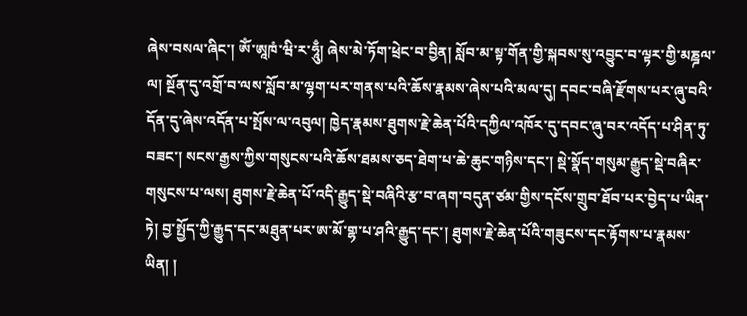ཞེས་བསལ་ཞིང་། ཨོཾ་ཨཱཁཾ་ཝི་ར་ཧཱུྃ། ཞེས་མེ་ཏོག་ཕྲེང་བ་བྱིན། སློབ་མ་སྟ་གོན་གྱི་སྐབས་སུ་འབྱུང་བ་ལྟར་གྱི་མཎྜལ་ལ། སྔོན་དུ་འགྲོ་བ་ལས་སློབ་མ་ལྷག་པར་གནས་པའི་ཆོས་རྣམས་ཞེས་པའི་མལ་དུ། དབང་བཞི་རྫོགས་པར་ཞུ་བའི་དོན་དུ་ཞེས་འདོན་པ་སྤོས་ལ་འབུལ། ཁྱེད་རྣམས་ཐུགས་རྗེ་ཆེན་པོའི་དཀྱིལ་འཁོར་དུ་དབང་ཞུ་བར་འདོད་པ་ཤིན་ཏུ་བཟང་། སངས་རྒྱས་ཀྱིས་གསུངས་པའི་ཆོས་ཐམས་ཅད་ཐེག་པ་ཆེ་ཆུང་གཉིས་དང་། སྡེ་སྣོད་གསུམ་རྒྱུད་སྡེ་བཞིར་གསུངས་པ་ལས། ཐུགས་རྗེ་ཆེན་པོ་འདི་རྒྱུད་སྡེ་བཞིའི་རྩ་བ་ཞག་བདུན་ཙམ་གྱིས་དངོས་གྲུབ་ཐོབ་པར་བྱེད་པ་ཡིན་ཏེ། བྱ་སྤྱོད་ཀྱི་རྒྱུད་དང་མཐུན་པར་ཨ་མོ་གྷ་པ་ཤའི་རྒྱུད་དང་། ཐུགས་རྗེ་ཆེན་པོའི་གཟུངས་དང་རྟོགས་པ་རྣམས་ཡིན། །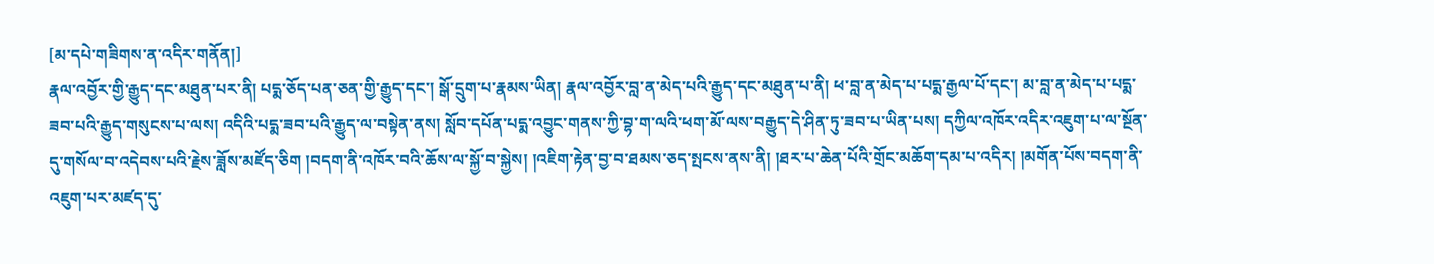[མ་དཔེ་གཟིགས་ན་འདིར་གནོན།]
རྣལ་འབྱོར་གྱི་རྒྱུད་དང་མཐུན་པར་ནི། པདྨ་ཅོད་པན་ཅན་གྱི་རྒྱུད་དང་། སྒོ་དྲུག་པ་རྣམས་ཡིན། རྣལ་འབྱོར་བླ་ན་མེད་པའི་རྒྱུད་དང་མཐུན་པ་ནི། ཕ་བླ་ན་མེད་པ་པདྨ་རྒྱལ་པོ་དང་། མ་བླ་ན་མེད་པ་པདྨ་ཟབ་པའི་རྒྱུད་གསུངས་པ་ལས། འདིའི་པདྨ་ཟབ་པའི་རྒྱུད་ལ་བསྟེན་ནས། སློབ་དཔོན་པདྨ་འབྱུང་གནས་ཀྱི་བྷ་ག་ལའི་ཕག་མོ་ལས་བརྒྱུད་དེ་ཤིན་ཏུ་ཟབ་པ་ཡིན་པས། དཀྱིལ་འཁོར་འདིར་འཇུག་པ་ལ་སྔོན་དུ་གསོལ་བ་འདེབས་པའི་རྗེས་ཟློས་མཛོད་ཅིག །བདག་ནི་འཁོར་བའི་ཆོས་ལ་སྐྱོ་བ་སྐྱེས། །འཇིག་རྟེན་བྱ་བ་ཐམས་ཅད་སྤངས་ནས་ནི། །ཐར་པ་ཆེན་པོའི་གྲོང་མཆོག་དམ་པ་འདིར། །མགོན་པོས་བདག་ནི་འཇུག་པར་མཛད་དུ་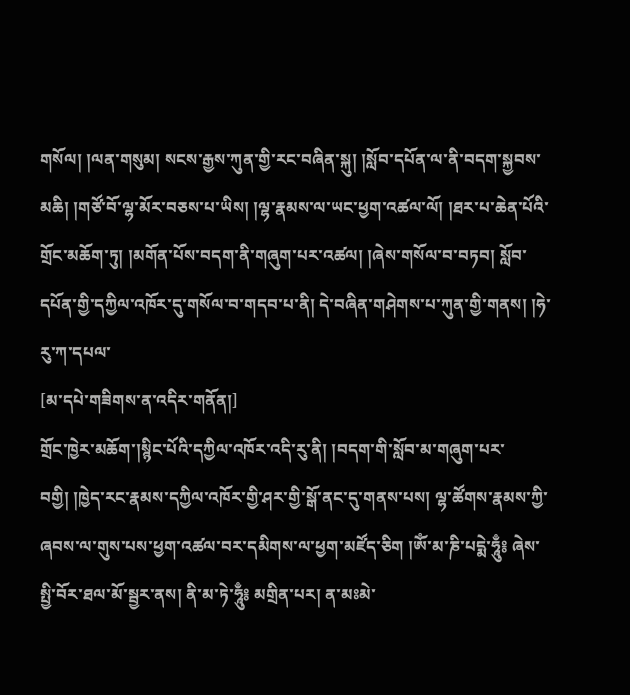གསོལ། །ལན་གསུམ། སངས་རྒྱས་ཀུན་གྱི་རང་བཞིན་སྐུ། །སློབ་དཔོན་ལ་ནི་བདག་སྐྱབས་མཆི། །གཙོ་བོ་ལྷ་མོར་བཅས་པ་ཡིས། །ལྷ་རྣམས་ལ་ཡང་ཕྱག་འཚལ་ལོ། །ཐར་པ་ཆེན་པོའི་གྲོང་མཆོག་ཏུ། །མགོན་པོས་བདག་ནི་གཞུག་པར་འཚལ། །ཞེས་གསོལ་བ་བཏབ། སློབ་དཔོན་གྱི་དཀྱིལ་འཁོར་དུ་གསོལ་བ་གདབ་པ་ནི། དེ་བཞིན་གཤེགས་པ་ཀུན་གྱི་གནས། །ཧེ་རུ་ཀ་དཔལ་
[མ་དཔེ་གཟིགས་ན་འདིར་གནོན།]
གྲོང་ཁྱེར་མཆོག་།སྙིང་པོའི་དཀྱིལ་འཁོར་འདི་རུ་ནི། །བདག་གི་སློབ་མ་གཞུག་པར་བགྱི། །ཁྱེད་རང་རྣམས་དཀྱིལ་འཁོར་གྱི་ཤར་གྱི་སྒོ་ནང་དུ་གནས་པས། ལྷ་ཚོགས་རྣམས་ཀྱི་ཞབས་ལ་གུས་པས་ཕྱག་འཚལ་བར་དམིགས་ལ་ཕྱག་མཛོད་ཅིག །ཨོཾ་མ་ཎི་པདྨེ་ཧཱུྃ༔ ཞེས་སྤྱི་བོར་ཐལ་མོ་སྦྱར་ནས། ནི་མ་ཏེ་ཧཱུྃ༔ མགྲིན་པར། ན་མཿམེ་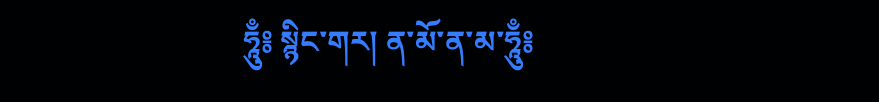ཧཱུྃ༔ སྙིང་གར། ན་མོ་ན་མ་ཧཱུྃ༔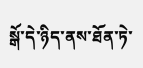སྒོ་དེ་ཉིད་ནས་ཐོན་ཏེ་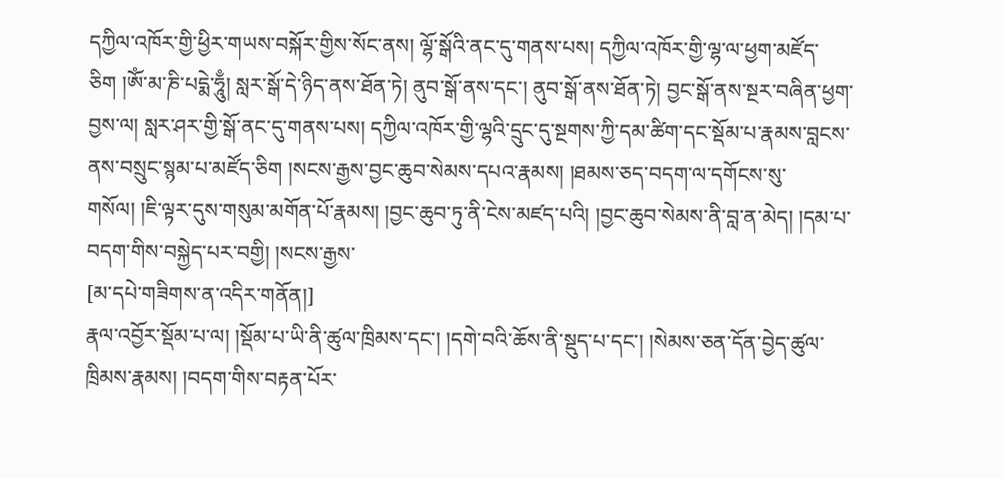དཀྱིལ་འཁོར་གྱི་ཕྱིར་གཡས་བསྐོར་གྱིས་སོང་ནས། ལྷོ་སྒོའི་ནང་དུ་གནས་པས། དཀྱིལ་འཁོར་གྱི་ལྷ་ལ་ཕྱག་མཛོད་ཅིག །ཨོཾ་མ་ཎི་པདྨེ་ཧཱུྃ། སླར་སྒོ་དེ་ཉིད་ནས་ཐོན་ཏེ། ནུབ་སྒོ་ནས་དང་། ནུབ་སྒོ་ནས་ཐོན་ཏེ། བྱང་སྒོ་ནས་སྔར་བཞིན་ཕྱག་བྱས་ལ། སླར་ཤར་གྱི་སྒོ་ནང་དུ་གནས་པས། དཀྱིལ་འཁོར་གྱི་ལྷའི་དྲུང་དུ་སྔགས་ཀྱི་དམ་ཚིག་དང་སྡོམ་པ་རྣམས་བླངས་ནས་བསྲུང་སྙམ་པ་མཛོད་ཅིག །སངས་རྒྱས་བྱང་ཆུབ་སེམས་དཔའ་རྣམས། །ཐམས་ཅད་བདག་ལ་དགོངས་སུ་གསོལ། །ཇི་ལྟར་དུས་གསུམ་མགོན་པོ་རྣམས། །བྱང་ཆུབ་ཏུ་ནི་ངེས་མཛད་པའི། །བྱང་ཆུབ་སེམས་ནི་བླ་ན་མེད། །དམ་པ་བདག་གིས་བསྐྱེད་པར་བགྱི། །སངས་རྒྱས་
[མ་དཔེ་གཟིགས་ན་འདིར་གནོན།]
རྣལ་འབྱོར་སྡོམ་པ་ལ། །སྡོམ་པ་ཡི་ནི་ཚུལ་ཁྲིམས་དང་། །དགེ་བའི་ཆོས་ནི་སྡུད་པ་དང་། །སེམས་ཅན་དོན་བྱེད་ཚུལ་ཁྲིམས་རྣམས། །བདག་གིས་བརྟན་པོར་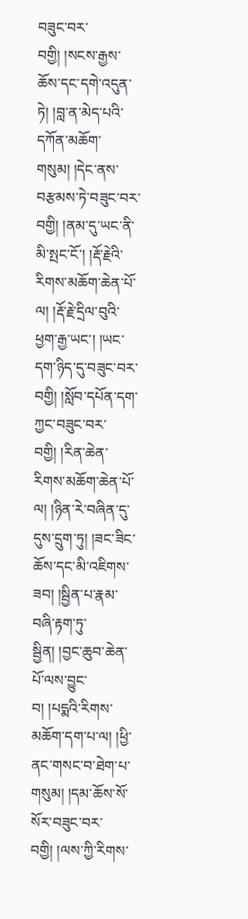བཟུང་བར་བགྱི། །སངས་རྒྱས་ཆོས་དང་དགེ་འདུན་ཏེ། །བླ་ན་མེད་པའི་དཀོན་མཆོག་གསུམ། །དེང་ནས་བརྩམས་ཏེ་བཟུང་བར་བགྱི། །ནམ་དུ་ཡང་ནི་མི་སྤང་ངོ་། །རྡོ་རྗེའི་རིགས་མཆོག་ཆེན་པོ་ལ། །རྡོ་རྗེ་དྲིལ་བུའི་ཕྱག་རྒྱ་ཡང་། །ཡང་དག་ཉིད་དུ་བཟུང་བར་བགྱི། །སློབ་དཔོན་དག་ཀྱང་བཟུང་བར་བགྱི། །རིན་ཆེན་རིགས་མཆོག་ཆེན་པོ་ལ། །ཉིན་རེ་བཞིན་དུ་དུས་དྲུག་ཏུ། །ཟང་ཟིང་ཆོས་དང་མི་འཇིགས་ཟབ། །སྦྱིན་པ་རྣམ་བཞི་རྟག་ཏུ་སྦྱིན། །བྱང་ཆུབ་ཆེན་པོ་ལས་བྱུང་བ། །པདྨའི་རིགས་མཆོག་དག་པ་ལ། །ཕྱི་ནང་གསང་བ་ཐེག་པ་གསུམ། །དམ་ཆོས་སོ་སོར་བཟུང་བར་བགྱི། །ལས་ཀྱི་རིགས་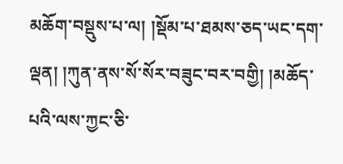མཆོག་བསྡུས་པ་ལ། །སྡོམ་པ་ཐམས་ཅད་ཡང་དག་ལྡན། །ཀུན་ནས་སོ་སོར་བཟུང་བར་བགྱི། །མཆོད་པའི་ལས་ཀྱང་ཅི་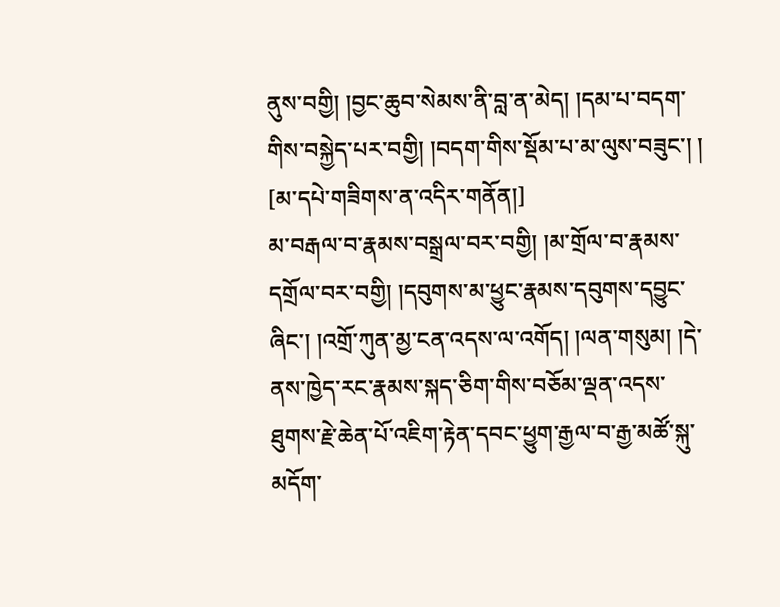ནུས་བགྱི། །བྱང་ཆུབ་སེམས་ནི་བླ་ན་མེད། །དམ་པ་བདག་གིས་བསྐྱེད་པར་བགྱི། །བདག་གིས་སྡོམ་པ་མ་ལུས་བཟུང་། །
[མ་དཔེ་གཟིགས་ན་འདིར་གནོན།]
མ་བརྒལ་བ་རྣམས་བསྒྲལ་བར་བགྱི། །མ་གྲོལ་བ་རྣམས་དགྲོལ་བར་བགྱི། །དབུགས་མ་ཕྱུང་རྣམས་དབུགས་དབྱུང་ཞིང་། །འགྲོ་ཀུན་མྱ་ངན་འདས་ལ་འགོད། །ལན་གསུམ། །དེ་ནས་ཁྱེད་རང་རྣམས་སྐད་ཅིག་གིས་བཅོམ་ལྡན་འདས་ཐུགས་རྗེ་ཆེན་པོ་འཇིག་རྟེན་དབང་ཕྱུག་རྒྱལ་བ་རྒྱ་མཚོ་སྐུ་མདོག་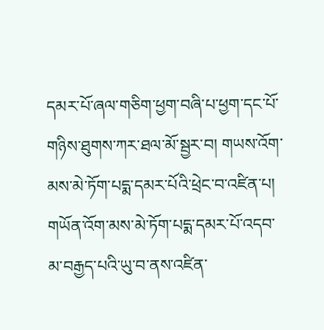དམར་པོ་ཞལ་གཅིག་ཕྱག་བཞི་པ་ཕྱག་དང་པོ་གཉིས་ཐུགས་ཀར་ཐལ་མོ་སྦྱར་བ། གཡས་འོག་མས་མེ་ཏོག་པདྨ་དམར་པོའི་ཕྲེང་བ་འཛིན་པ། གཡོན་འོག་མས་མེ་ཏོག་པདྨ་དམར་པོ་འདབ་མ་བརྒྱད་པའི་ཡུ་བ་ནས་འཛིན་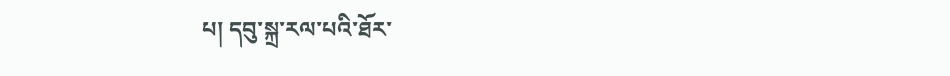པ། དབུ་སྐྲ་རལ་པའི་ཐོར་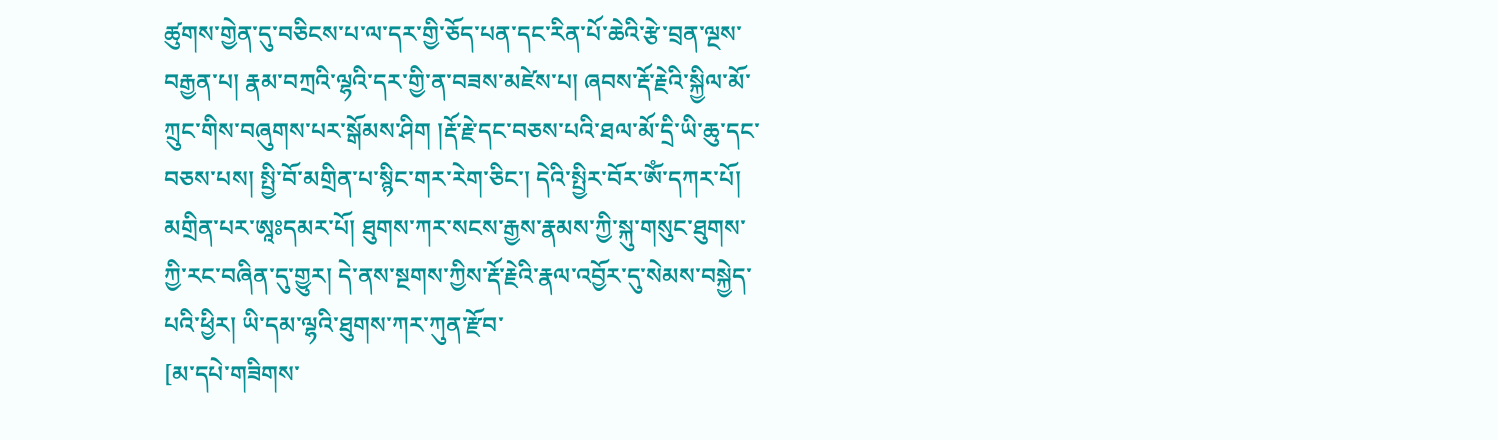ཚུགས་གྱེན་དུ་བཅིངས་པ་ལ་དར་གྱི་ཅོད་པན་དང་རིན་པོ་ཆེའི་རྩེ་བྲན་ལྔས་བརྒྱན་པ། རྣམ་བཀྲའི་ལྷའི་དར་གྱི་ན་བཟས་མཛེས་པ། ཞབས་རྡོ་རྗེའི་སྐྱིལ་མོ་ཀྲུང་གིས་བཞུགས་པར་སྒོམས་ཤིག །རྡོ་རྗེ་དང་བཅས་པའི་ཐལ་མོ་དྲི་ཡི་ཆུ་དང་བཅས་པས། སྤྱི་བོ་མགྲིན་པ་སྙིང་གར་རེག་ཅིང་། དེའི་སྤྱིར་བོར་ཨོཾ་དཀར་པོ། མགྲིན་པར་ཨཱཿདམར་པོ། ཐུགས་ཀར་སངས་རྒྱས་རྣམས་ཀྱི་སྐུ་གསུང་ཐུགས་ཀྱི་རང་བཞིན་དུ་གྱུར། དེ་ནས་སྔགས་ཀྱིས་རྡོ་རྗེའི་རྣལ་འབྱོར་དུ་སེམས་བསྐྱེད་པའི་ཕྱིར། ཡི་དམ་ལྷའི་ཐུགས་ཀར་ཀུན་རྫོབ་
[མ་དཔེ་གཟིགས་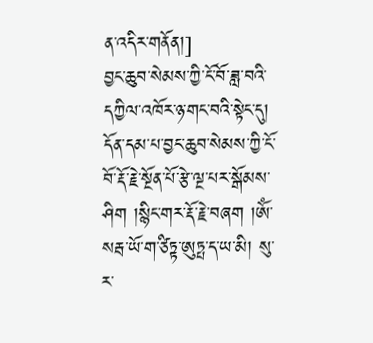ན་འདིར་གནོན།]
བྱང་ཆུབ་སེམས་ཀྱི་ངོ་བོ་ཟླ་བའི་དཀྱིལ་འཁོར་ཉ་གང་བའི་སྟེང་དུ། དོན་དམ་པ་བྱང་ཆུབ་སེམས་ཀྱི་ངོ་བོ་རྡོ་རྗེ་སྔོན་པོ་རྩེ་ལྔ་པར་སྒོམས་ཤིག །སྙིང་གར་རྡོ་རྗེ་བཞག །ཨོཾ་སརྦ་ཡོ་ག་ཙིཏྟ་ཨུཏྤ་ད་ཡ་མི། སུ་ར་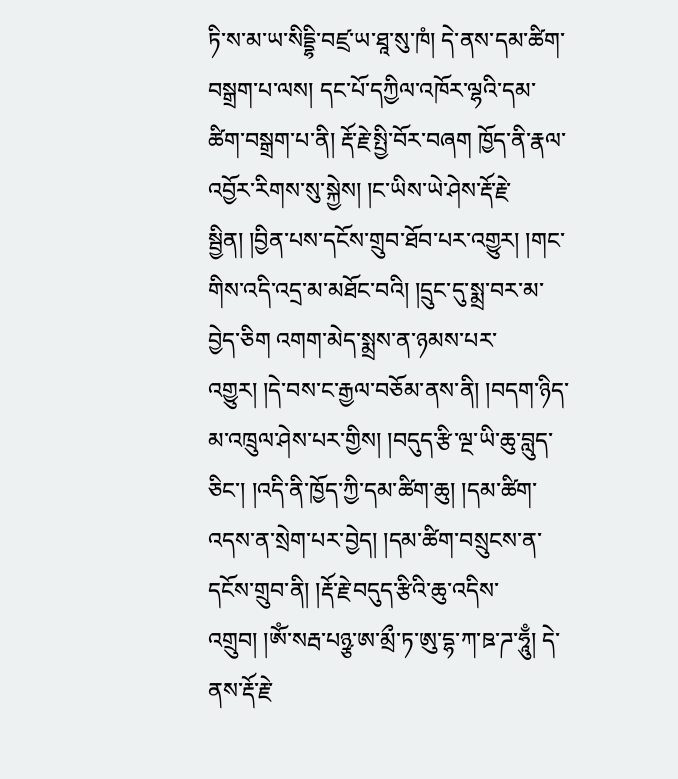ཏི་ས་མ་ཡ་སིདྡྷི་བཛྲ་ཡ་ཐཱ་སུ་ཁཾ། དེ་ནས་དམ་ཚིག་བསྒྲག་པ་ལས། དང་པོ་དཀྱིལ་འཁོར་ལྷའི་དམ་ཚིག་བསྒྲག་པ་ནི། རྡོ་རྗེ་སྤྱི་བོར་བཞག ཁྱོད་ནི་རྣལ་འབྱོར་རིགས་སུ་སྐྱེས། །ང་ཡིས་ཡེ་ཤེས་རྡོ་རྗེ་སྦྱིན། །བྱིན་པས་དངོས་གྲུབ་ཐོབ་པར་འགྱུར། །གང་གིས་འདི་འདྲ་མ་མཐོང་བའི། །དྲུང་དུ་སྨྲ་བར་མ་བྱེད་ཅིག འགག་མེད་སྨྲས་ན་ཉམས་པར་འགྱུར། །དེ་བས་ང་རྒྱལ་བཅོམ་ནས་ནི། །བདག་ཉིད་མ་འཁྲུལ་ཤེས་པར་གྱིས། །བདུད་རྩི་ལྔ་ཡི་ཆུ་བླུད་ཅིང་། །འདི་ནི་ཁྱོད་ཀྱི་དམ་ཚིག་ཆུ། །དམ་ཚིག་འདས་ན་སྲེག་པར་བྱེད། །དམ་ཚིག་བསྲུངས་ན་དངོས་གྲུབ་ནི། །རྡོ་རྗེ་བདུད་རྩིའི་ཆུ་འདིས་འགྲུབ། །ཨོཾ་སརྦ་པཉྩ་ཨ་མྲྀ་ཏ་ཨུ་དྷ་ཀ་ཋ་ཌ་ཧཱུྃ། དེ་ནས་རྡོ་རྗེ་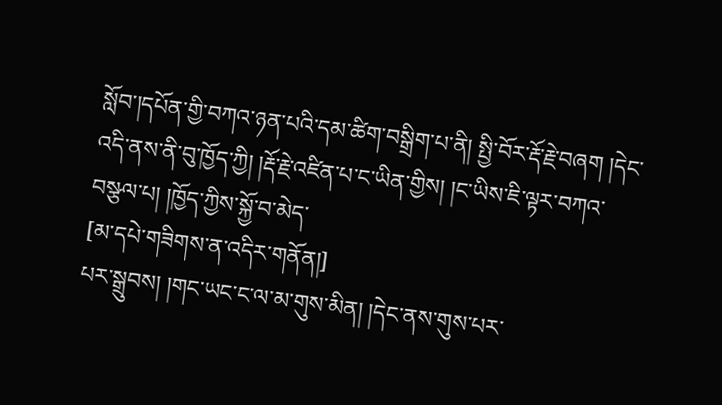སློབ་།དཔོན་གྱི་བཀའ་ཉན་པའི་དམ་ཚིག་བསྒྲིག་པ་ནི། སྤྱི་བོར་རྡོ་རྗེ་བཞག །དེང་འདི་ནས་ནི་བུ་ཁྱོད་ཀྱི། །རྡོ་རྗེ་འཛིན་པ་ང་ཡིན་གྱིས། །ང་ཡིས་ཇི་ལྟར་བཀའ་བསྩལ་པ། །ཁྱོད་ཀྱིས་སྐྱོ་བ་མེད་
[མ་དཔེ་གཟིགས་ན་འདིར་གནོན།]
པར་སྒྲུབས། །གང་ཡང་ང་ལ་མ་གུས་མིན། །དེང་ནས་གུས་པར་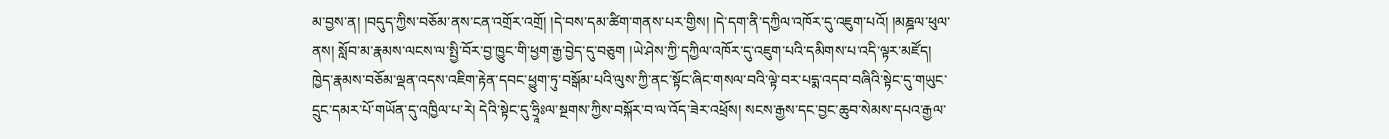མ་བྱས་ན། །བདུད་ཀྱིས་བཅོམ་ནས་ངན་འགྲོར་འགྲོ། །དེ་བས་དམ་ཚིག་གནས་པར་གྱིས། །དེ་དག་ནི་དཀྱིལ་འཁོར་དུ་འཇུག་པའོ། །མཎྜལ་ཕུལ་ནས། སློབ་མ་རྣམས་ལངས་ལ་སྤྱི་བོར་བྱ་ཁྱུང་གི་ཕྱག་རྒྱ་བྱེད་དུ་བཅུག །ཡེ་ཤེས་ཀྱི་དཀྱིལ་འཁོར་དུ་འཇུག་པའི་དམིགས་པ་འདི་ལྟར་མཛོད། ཁྱེད་རྣམས་བཅོམ་ལྡན་འདས་འཇིག་རྟེན་དབང་ཕྱུག་ཏུ་བསྒོམ་པའི་ལུས་ཀྱི་ནང་སྟོང་ཞིང་གསལ་བའི་ལྟེ་བར་པདྨ་འདབ་བཞིའི་སྟེང་དུ་གཡུང་དྲུང་དམར་པོ་གཡོན་དུ་འཁྱིལ་པ་རེ། དེའི་སྟེང་དུ་ཧྲཱིཿལ་སྔགས་ཀྱིས་བསྐོར་བ་ལ་འོད་ཟེར་འཕྲོས། སངས་རྒྱས་དང་བྱང་ཆུབ་སེམས་དཔའ་རྒྱལ་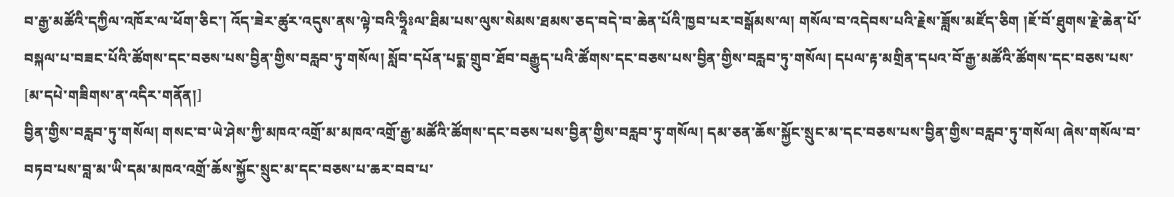བ་རྒྱ་མཚོའི་དཀྱིལ་འཁོར་ལ་ཕོག་ཅིང་། འོད་ཟེར་ཚུར་འདུས་ནས་ལྟེ་བའི་ཧྲཱིཿལ་ཐིམ་པས་ལུས་སེམས་ཐམས་ཅད་བདེ་བ་ཆེན་པོའི་ཁྱབ་པར་བསྒོམས་ལ། གསོལ་བ་འདེབས་པའི་རྗེས་ཟློས་མཛོད་ཅིག །ཇོ་བོ་ཐུགས་རྗེ་ཆེན་པོ་བསྐལ་པ་བཟང་པོའི་ཚོགས་དང་བཅས་པས་བྱིན་གྱིས་བརླབ་ཏུ་གསོལ། སློབ་དཔོན་པདྨ་གྲུབ་ཐོབ་བརྒྱུད་པའི་ཚོགས་དང་བཅས་པས་བྱིན་གྱིས་བརླབ་ཏུ་གསོལ། དཔལ་རྟ་མགྲིན་དཔའ་བོ་རྒྱ་མཚོའི་ཚོགས་དང་བཅས་པས་
[མ་དཔེ་གཟིགས་ན་འདིར་གནོན།]
བྱིན་གྱིས་བརླབ་ཏུ་གསོལ། གསང་བ་ཡེ་ཤེས་ཀྱི་མཁའ་འགྲོ་མ་མཁའ་འགྲོ་རྒྱ་མཚོའི་ཚོགས་དང་བཅས་པས་བྱིན་གྱིས་བརླབ་ཏུ་གསོལ། དམ་ཅན་ཆོས་སྐྱོང་སྲུང་མ་དང་བཅས་པས་བྱིན་གྱིས་བརླབ་ཏུ་གསོལ། ཞེས་གསོལ་བ་བཏབ་པས་བླ་མ་ཡི་དམ་མཁའ་འགྲོ་ཆོས་སྐྱོང་སྲུང་མ་དང་བཅས་པ་ཆར་བབ་པ་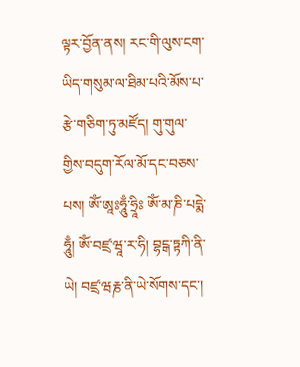ལྟར་བྱོན་ནས། རང་གི་ལུས་ངག་ཡིད་གསུམ་ལ་ཐིམ་པའི་མོས་པ་རྩེ་གཅིག་ཏུ་མཛོད། གུ་གུལ་གྱིས་བདུག་རོལ་མོ་དང་བཅས་པས། ཨོཾ་ཨཱཿཧཱུྃ་ཧྲཱིཿ ཨོཾ་མ་ཎི་པདྨེ་ཧཱུྃ། ཨོཾ་བཛྲ་ཝཱ་ར་ཧི། བྷངྒ་ཏྟཀི་ནི་ཡེ། བཛྲ་ཝརྞ་ནི་ཡེ་སོགས་དང་།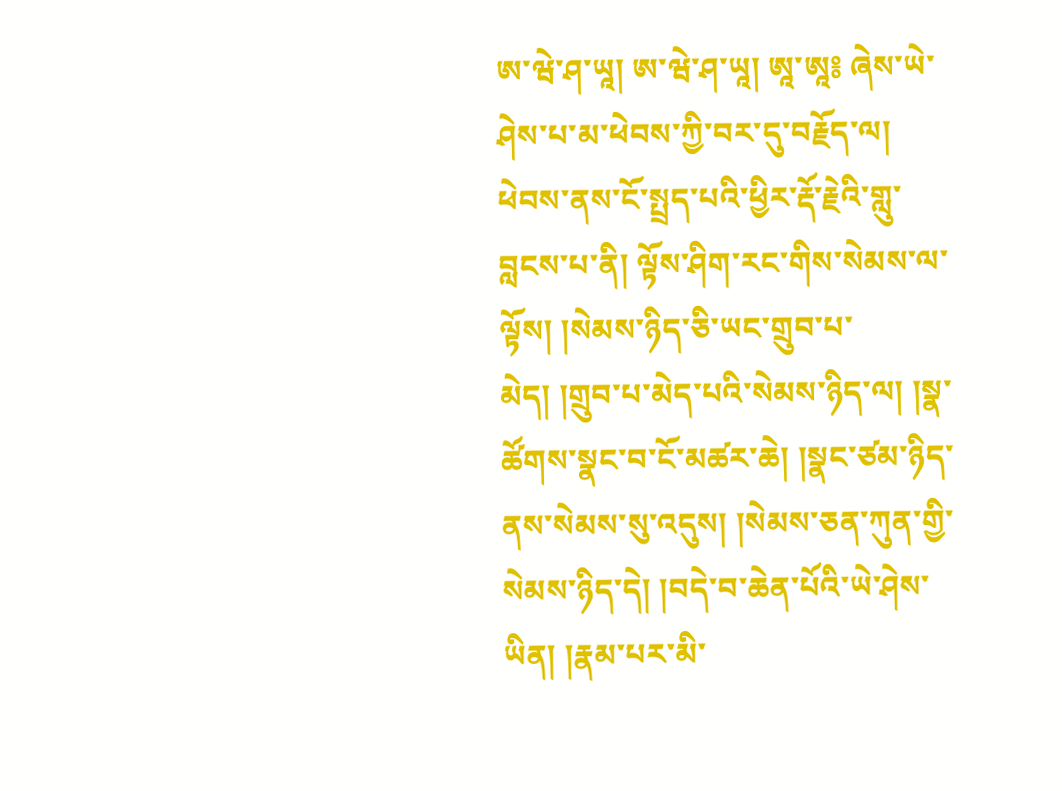ཨ་ཝེ་ཤ་ཡཱ། ཨ་ཝེ་ཤ་ཡཱ། ཨཱ་ཨཱ༔ ཞེས་ཡེ་ཤེས་པ་མ་ཕེབས་ཀྱི་བར་དུ་བརྗོད་ལ། ཕེབས་ནས་ངོ་སྤྲད་པའི་ཕྱིར་རྡོ་རྗེའི་གླུ་བླངས་པ་ནི། ལྟོས་ཤིག་རང་གིས་སེམས་ལ་ལྟོས། །སེམས་ཉིད་ཅི་ཡང་གྲུབ་པ་མེད། །གྲུབ་པ་མེད་པའི་སེམས་ཉིད་ལ། །སྣ་ཚོགས་སྣང་བ་ངོ་མཚར་ཆེ། །སྣང་ཙམ་ཉིད་ནས་སེམས་སུ་འདུས། །སེམས་ཅན་ཀུན་གྱི་སེམས་ཉིད་དེ། །བདེ་བ་ཆེན་པོའི་ཡེ་ཤེས་ཡིན། །རྣམ་པར་མི་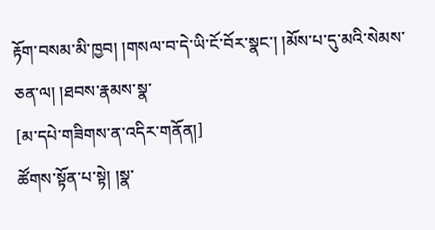རྟོག་བསམ་མི་ཁྱབ། །གསལ་བ་དེ་ཡི་ངོ་བོར་སྣང་། །མོས་པ་དུ་མའི་སེམས་ཅན་ལ། །ཐབས་རྣམས་སྣ་
[མ་དཔེ་གཟིགས་ན་འདིར་གནོན།]
ཚོགས་སྟོན་པ་སྟེ། །སྣ་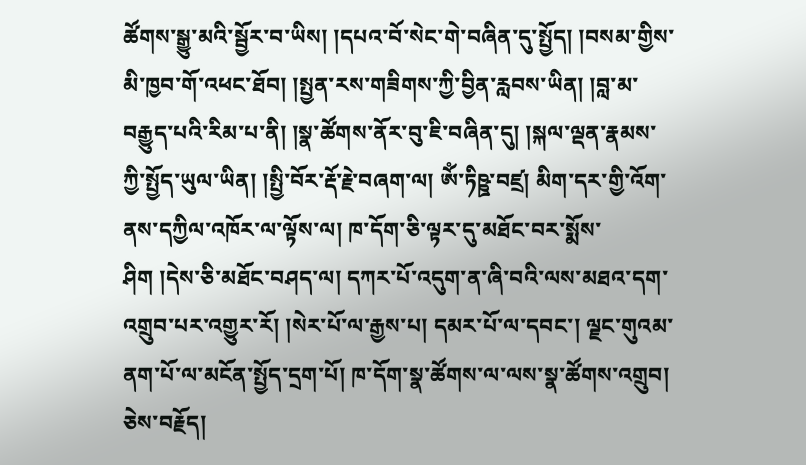ཚོགས་སྒྱུ་མའི་སྦྱོར་བ་ཡིས། །དཔའ་བོ་སེང་གེ་བཞིན་དུ་སྤྱོད། །བསམ་གྱིས་མི་ཁྱབ་གོ་འཕང་ཐོབ། །སྤྱན་རས་གཟིགས་ཀྱི་བྱིན་རླབས་ཡིན། །བླ་མ་བརྒྱུད་པའི་རིམ་པ་ནི། །སྣ་ཚོགས་ནོར་བུ་ཇི་བཞིན་དུ། །སྐལ་ལྡན་རྣམས་ཀྱི་སྤྱོད་ཡུལ་ཡིན། །སྤྱི་བོར་རྡོ་རྗེ་བཞག་ལ། ཨོཾ་ཏིཥྛ་བཛྲ། མིག་དར་གྱི་འོག་ནས་དཀྱིལ་འཁོར་ལ་ལྟོས་ལ། ཁ་དོག་ཅི་ལྟར་དུ་མཐོང་བར་སྨོས་ཤིག །དེས་ཅི་མཐོང་བཤད་ལ། དཀར་པོ་འདུག་ན་ཞི་བའི་ལས་མཐའ་དག་འགྲུབ་པར་འགྱུར་རོ། །སེར་པོ་ལ་རྒྱས་པ། དམར་པོ་ལ་དབང་། ལྗང་གུའམ་ནག་པོ་ལ་མངོན་སྤྱོད་དྲག་པོ། ཁ་དོག་སྣ་ཚོགས་ལ་ལས་སྣ་ཚོགས་འགྲུབ། ཅེས་བརྗོད།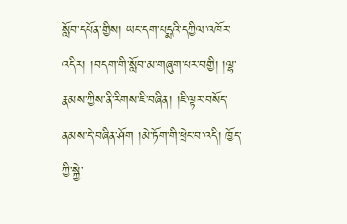སློབ་དཔོན་གྱིས། ཡང་དག་པདྨའི་དཀྱིལ་འཁོར་འདིར། །བདག་གི་སློབ་མ་གཞུག་པར་བགྱི། །ལྷ་རྣམས་ཀྱིས་ནི་རིགས་ཇི་བཞིན། །ཇི་ལྟར་བསོད་ནམས་དེ་བཞིན་ཤོག །མེ་ཏོག་གི་ཕྲེང་བ་འདི། ཁྱོད་ཀྱི་སྐྱེ་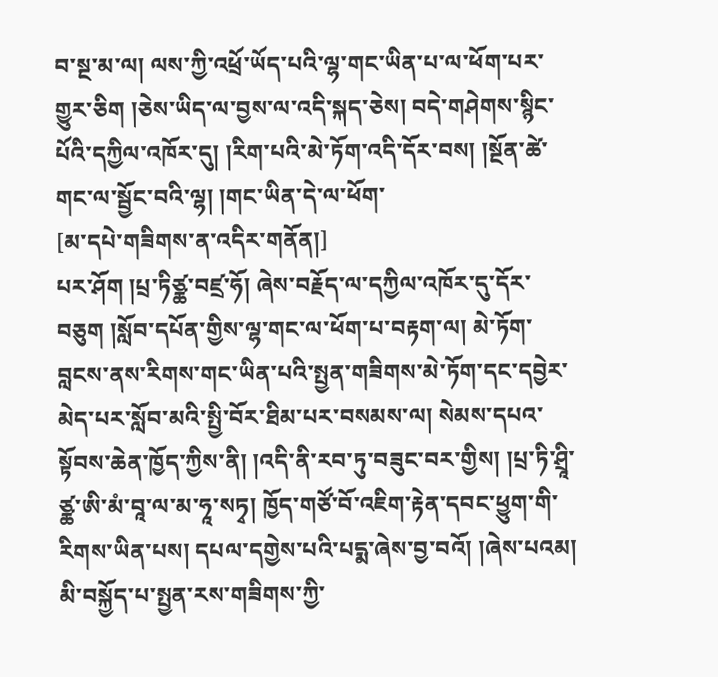བ་སྔ་མ་ལ། ལས་ཀྱི་འཕྲོ་ཡོད་པའི་ལྷ་གང་ཡིན་པ་ལ་ཕོག་པར་གྱུར་ཅིག །ཅེས་ཡིད་ལ་བྱས་ལ་འདི་སྐད་ཅེས། བདེ་གཤེགས་སྙིང་པོའི་དཀྱིལ་འཁོར་དུ། །རིག་པའི་མེ་ཏོག་འདི་དོར་བས། །སྔོན་ཚེ་གང་ལ་སྦྱོང་བའི་ལྷ། །གང་ཡིན་དེ་ལ་ཕོག་
[མ་དཔེ་གཟིགས་ན་འདིར་གནོན།]
པར་ཤོག །པྲ་ཏིཙྪ་བཛྲ་ཧོ། ཞེས་བརྗོད་ལ་དཀྱིལ་འཁོར་དུ་དོར་བཅུག །སློབ་དཔོན་གྱིས་ལྷ་གང་ལ་ཕོག་པ་བརྟག་ལ། མེ་ཏོག་བླངས་ནས་རིགས་གང་ཡིན་པའི་སྤྱན་གཟིགས་མེ་ཏོག་དང་དབྱེར་མེད་པར་སློབ་མའི་སྤྱི་བོར་ཐིམ་པར་བསམས་ལ། སེམས་དཔའ་སྟོབས་ཆེན་ཁྱོད་ཀྱིས་ནི། །འདི་ནི་རབ་ཏུ་བཟུང་བར་གྱིས། །པྲ་ཏི་ཤྲཱི་ཙྪ་ཨི་མཾ་བཱ་ལ་མ་ཧཱ་སཏྭ། ཁྱོད་གཙོ་བོ་འཇིག་རྟེན་དབང་ཕྱུག་གི་རིགས་ཡིན་པས། དཔལ་དགྱེས་པའི་པདྨ་ཞེས་བྱ་བའོ། །ཞེས་པའམ། མི་བསྐྱོད་པ་སྤྱན་རས་གཟིགས་ཀྱི་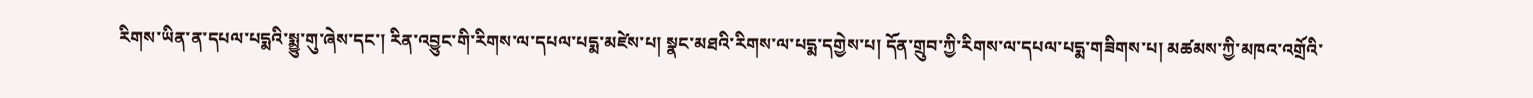རིགས་ཡིན་ན་དཔལ་པདྨའི་སྨྱུ་གུ་ཞེས་དང་། རིན་འབྱུང་གི་རིགས་ལ་དཔལ་པདྨ་མཛེས་པ། སྣང་མཐའི་རིགས་ལ་པདྨ་དགྱེས་པ། དོན་གྲུབ་ཀྱི་རིགས་ལ་དཔལ་པདྨ་གཟིགས་པ། མཚམས་ཀྱི་མཁའ་འགྲོའི་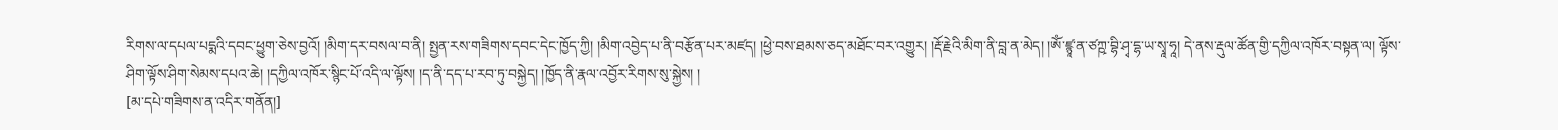རིགས་ལ་དཔལ་པདྨའི་དབང་ཕྱུག་ཅེས་བྱའོ། །མིག་དར་བསལ་བ་ནི། སྤྱན་རས་གཟིགས་དབང་དེང་ཁྱོད་ཀྱི། །མིག་འབྱེད་པ་ནི་བརྩོན་པར་མཛད། །ཕྱེ་བས་ཐམས་ཅད་མཐོང་བར་འགྱུར། །རྡོ་རྗེའི་མིག་ནི་བླ་ན་མེད། །ཨོཾ་ཛྙཱ་ན་ཙཀྵ་བྷི་ཤྭ་དྷ་ཡ་སྭཱ་ཧཱ། དེ་ནས་རྡུལ་ཚོན་གྱི་དཀྱིལ་འཁོར་བསྟན་ལ། ལྟོས་ཤིག་ལྟོས་ཤིག་སེམས་དཔའ་ཆེ། །དཀྱིལ་འཁོར་སྙིང་པོ་འདི་ལ་ལྟོས། །ད་ནི་དད་པ་རབ་ཏུ་བསྐྱེད། །ཁྱོད་ནི་རྣལ་འབྱོར་རིགས་སུ་སྐྱེས། །
[མ་དཔེ་གཟིགས་ན་འདིར་གནོན།]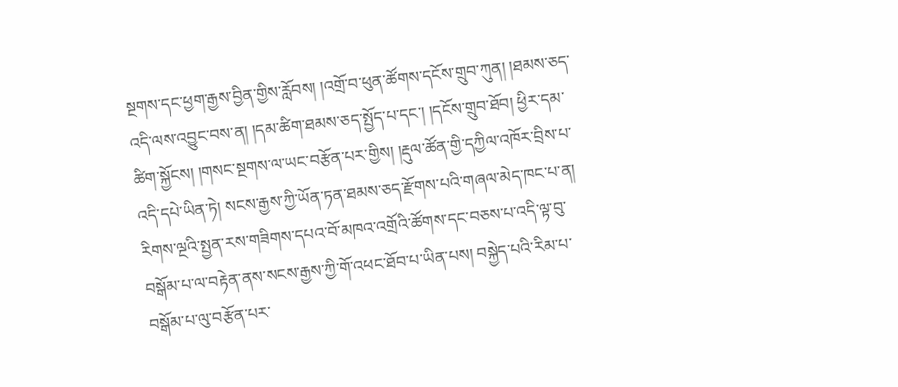སྔགས་དང་ཕྱག་རྒྱས་བྱིན་གྱིས་རློབས། །འགྲོ་བ་ཕུན་ཚོགས་དངོས་གྲུབ་ཀུན། །ཐམས་ཅད་འདི་ལས་འབྱུང་བས་ན། །དམ་ཚིག་ཐམས་ཅད་སྤྱོད་པ་དང་། །དངོས་གྲུབ་ཐོབ། ཕྱིར་དམ་ཚིག་སྐྱོངས། །གསང་སྔགས་ལ་ཡང་བརྩོན་པར་གྱིས། །རྡུལ་ཚོན་གྱི་དཀྱིལ་འཁོར་བྲིས་པ་འདི་དཔེ་ཡིན་ཏེ། སངས་རྒྱས་ཀྱི་ཡོན་ཏན་ཐམས་ཅད་རྫོགས་པའི་གཞལ་མེད་ཁང་པ་ན། རིགས་ལྔའི་སྤྱན་རས་གཟིགས་དཔའ་བོ་མཁའ་འགྲོའི་ཚོགས་དང་བཅས་པ་འདི་ལྟ་བུ་བསྒོམ་པ་ལ་བརྟེན་ནས་སངས་རྒྱས་ཀྱི་གོ་འཕང་ཐོབ་པ་ཡིན་པས། བསྐྱེད་པའི་རིམ་པ་བསྒོམ་པ་ལུ་བརྩོན་པར་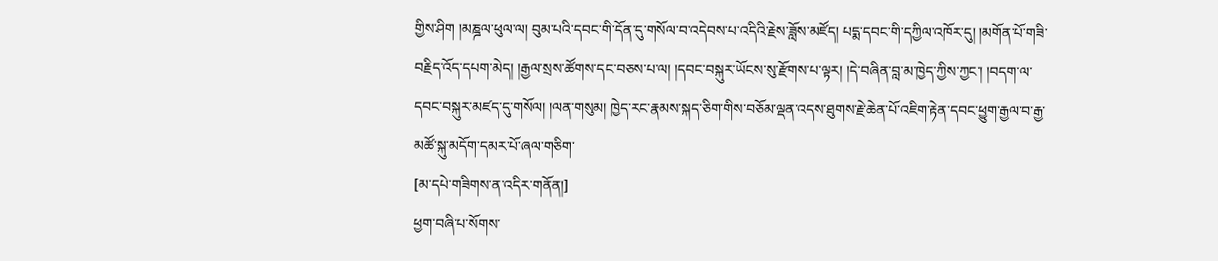གྱིས་ཤིག །མཎྜལ་ཕུལ་ལ། བུམ་པའི་དབང་གི་དོན་དུ་གསོལ་བ་འདེབས་པ་འདིའི་རྗེས་ཟློས་མཛོད། པདྨ་དབང་གི་དཀྱིལ་འཁོར་དུ། །མགོན་པོ་གཟི་བརྗིད་འོད་དཔག་མེད། །རྒྱལ་སྲས་ཚོགས་དང་བཅས་པ་ལ། །དབང་བསྐུར་ཡོངས་སུ་རྫོགས་པ་ལྟར། །དེ་བཞིན་བླ་མ་ཁྱེད་ཀྱིས་ཀྱང་། །བདག་ལ་དབང་བསྐུར་མཛད་དུ་གསོལ། །ལན་གསུམ། ཁྱེད་རང་རྣམས་སྐད་ཅིག་གིས་བཅོམ་ལྡན་འདས་ཐུགས་རྗེ་ཆེན་པོ་འཇིག་རྟེན་དབང་ཕྱུག་རྒྱལ་བ་རྒྱ་མཚོ་སྐུ་མདོག་དམར་པོ་ཞལ་གཅིག་
[མ་དཔེ་གཟིགས་ན་འདིར་གནོན།]
ཕྱག་བཞི་པ་སོགས་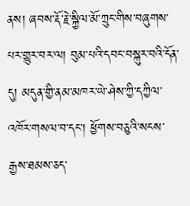ནས། ཞབས་རྡོ་རྗེ་སྐྱིལ་མོ་ཀྲུང་གིས་བཞུགས་པར་གྱུར་བར་ལ། བུམ་པའི་དབང་བསྐུར་བའི་དོན་དུ། མདུན་གྱི་ནམ་མཁར་ཡེ་ཤེས་ཀྱི་དཀྱིལ་འཁོར་གསལ་བ་དང་། ཕྱོགས་བཅུའི་སངས་རྒྱས་ཐམས་ཅད་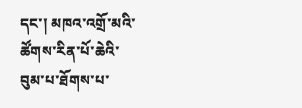དང་། མཁའ་འགྲོ་མའི་ཚོགས་རིན་པོ་ཆེའི་བུམ་པ་ཐོགས་པ་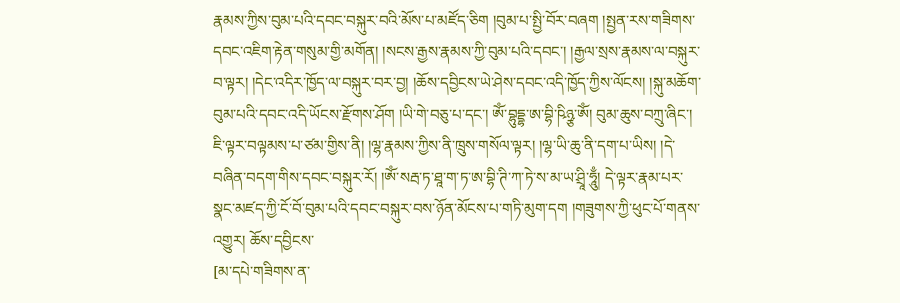རྣམས་ཀྱིས་བུམ་པའི་དབང་བསྐུར་བའི་མོས་པ་མཛོད་ཅིག །བུམ་པ་སྤྱི་བོར་བཞག །སྤྱན་རས་གཟིགས་དབང་འཇིག་རྟེན་གསུམ་གྱི་མགོན། །སངས་རྒྱས་རྣམས་ཀྱི་བུམ་པའི་དབང་། །རྒྱལ་སྲས་རྣམས་ལ་བསྐུར་བ་ལྟར། །དེང་འདིར་ཁྱོད་ལ་བསྐུར་བར་བྱ། །ཆོས་དབྱིངས་ཡེ་ཤེས་དབང་འདི་ཁྱོད་ཀྱིས་ལོངས། །སྐུ་མཆོག་བུམ་པའི་དབང་འདི་ཡོངས་རྫོགས་ཤོག །ཡི་གེ་བཅུ་པ་དང་། ཨོཾ་བྷུདྡྷ་ཨ་བྷི་ཥིཉྩ་ཨོཾ། བུམ་ཆུས་བཀྲུ་ཞིང་། ཇི་ལྟར་བལྟམས་པ་ཙམ་གྱིས་ནི། །ལྷ་རྣམས་ཀྱིས་ནི་ཁྲུས་གསོལ་ལྟར། །ལྷ་ཡི་ཆུ་ནི་དག་པ་ཡིས། །དེ་བཞིན་བདག་གིས་དབང་བསྐུར་རོ། །ཨོཾ་སརྦ་ཏ་ཐཱ་ག་ཏ་ཨ་བྷི་ཊི་ཀ་ཏེ་ས་མ་ཡ་ཤྲཱི་ཧཱུྃ། དེ་ལྟར་རྣམ་པར་སྣང་མཛད་ཀྱི་ངོ་བོ་བུམ་པའི་དབང་བསྐུར་བས་ཉོན་མོངས་པ་གཏི་མུག་དག །གཟུགས་ཀྱི་ཕུང་པོ་གནས་འགྱུར། ཆོས་དབྱིངས་
[མ་དཔེ་གཟིགས་ན་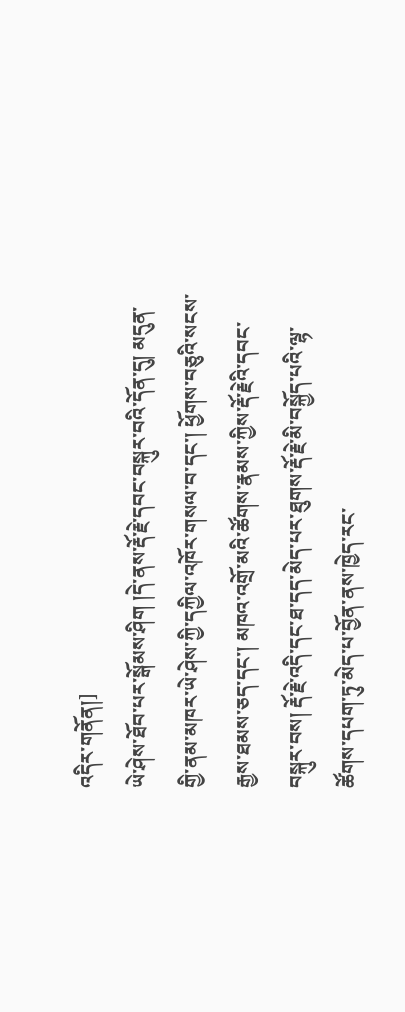འདིར་གནོན།]
ཡེ་ཤེས་ཐོབ་པར་སྒོམས་ཤིག །དེ་ནས་རྡོ་རྗེ་དབང་བསྐུར་བའི་དོན་དུ། མདུན་གྱི་ནམ་མཁར་ཡེ་ཤེས་ཀྱི་དཀྱིལ་འཁོར་གསལ་བ་དང་། ཕྱོགས་བཅུའི་སངས་རྒྱས་ཐམས་ཅད་དང་། མཁའ་འགྲོ་མའི་ཚོགས་རྣམས་ཀྱིས་རྡོ་རྗེའི་དབང་བསྐུར་བས། རྡོ་རྗེ་འདི་དང་ཐ་དད་མེད་པར་ཐུགས་རྡོ་རྗེ་མི་བསྐྱོད་པའི་ལྷ་ཚོགས་དཔག་ཏུ་མེད་པ་བྱོན་ནས་ཁྱེད་རང་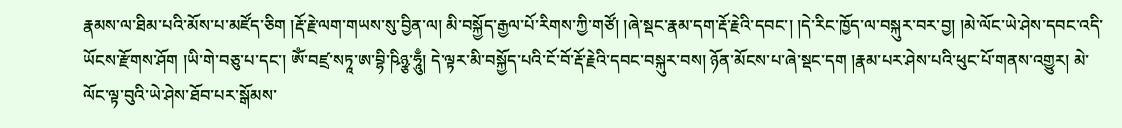རྣམས་ལ་ཐིམ་པའི་མོས་པ་མཛོད་ཅིག །རྡོ་རྗེ་ལག་གཡས་སུ་བྱིན་ལ། མི་བསྐྱོད་རྒྱལ་པོ་རིགས་ཀྱི་གཙོ། །ཞེ་སྡང་རྣམ་དག་རྡོ་རྗེའི་དབང་། །དེ་རིང་ཁྱོད་ལ་བསྐུར་བར་བྱ། །མེ་ལོང་ཡེ་ཤེས་དབང་འདི་ཡོངས་རྫོགས་ཤོག །ཡི་གེ་བཅུ་པ་དང་། ཨོཾ་བཛྲ་སཏཱ་ཨ་བྷི་ཥིཉྩ་ཧཱུྃ། དེ་ལྟར་མི་བསྐྱོད་པའི་ངོ་བོ་རྡོ་རྗེའི་དབང་བསྐུར་བས། ཉོན་མོངས་པ་ཞེ་སྡང་དག །རྣམ་པར་ཤེས་པའི་ཕུང་པོ་གནས་འགྱུར། མེ་ལོང་ལྟ་བུའི་ཡེ་ཤེས་ཐོབ་པར་སྒོམས་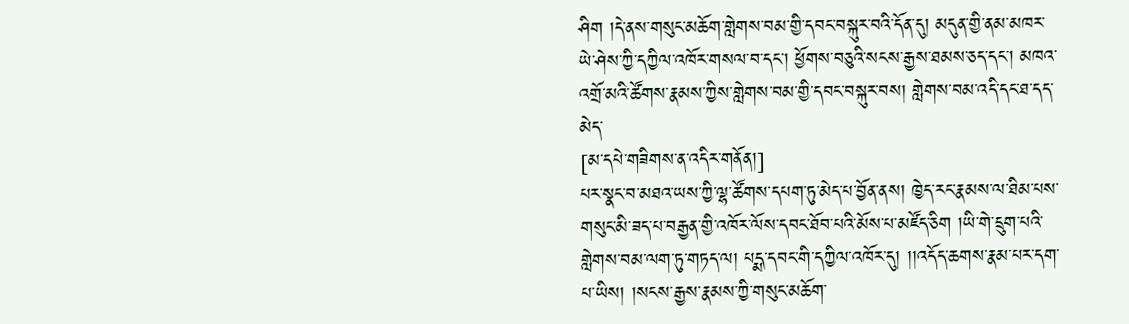ཤིག །དེ་ནས་གསུང་མཆོག་གླེགས་བམ་གྱི་དབང་བསྐུར་བའི་དོན་དུ། མདུན་གྱི་ནམ་མཁར་ཡེ་ཤེས་ཀྱི་དཀྱིལ་འཁོར་གསལ་བ་དང་། ཕྱོགས་བཅུའི་སངས་རྒྱས་ཐམས་ཅད་དང་། མཁའ་འགྲོ་མའི་ཚོགས་རྣམས་ཀྱིས་གླེགས་བམ་གྱི་དབང་བསྐུར་བས། གླེགས་བམ་འདི་དང་ཐ་དད་མེད་
[མ་དཔེ་གཟིགས་ན་འདིར་གནོན།]
པར་སྣང་བ་མཐའ་ཡས་ཀྱི་ལྷ་ཚོགས་དཔག་ཏུ་མེད་པ་བྱོན་ནས། ཁྱེད་རང་རྣམས་ལ་ཐིམ་པས་གསུང་མི་ཟད་པ་བརྒྱན་གྱི་འཁོར་ལོས་དབང་ཐོབ་པའི་མོས་པ་མཛོད་ཅིག །ཡི་གེ་དྲུག་པའི་གླེགས་བམ་ལག་ཏུ་གཏད་ལ། པདྨ་དབང་གི་དཀྱིལ་འཁོར་དུ། །།འདོད་ཆགས་རྣམ་པར་དག་པ་ཡིས། །སངས་རྒྱས་རྣམས་ཀྱི་གསུང་མཆོག་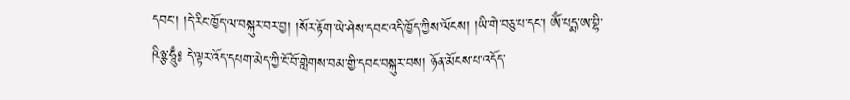དབང་། །དེ་རིང་ཁྱོད་ལ་བསྐུར་བར་བྱ། །སོར་རྟོག་ཡེ་ཤེས་དབང་འདི་ཁྱོད་ཀྱིས་ལོངས། །ཡི་གེ་བཅུ་པ་དང་། ཨོཾ་པདྨ་ཨ་བྷི་ཥིཉྩ་ཧཱུྃ༔ དེ་ལྟར་འོད་དཔག་མེད་ཀྱི་ངོ་བོ་གླེགས་བམ་གྱི་དབང་བསྐུར་བས། ཉོན་མོངས་པ་འདོད་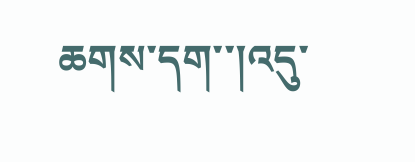ཆགས་དག་་།འདུ་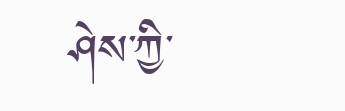ཤེས་ཀྱི་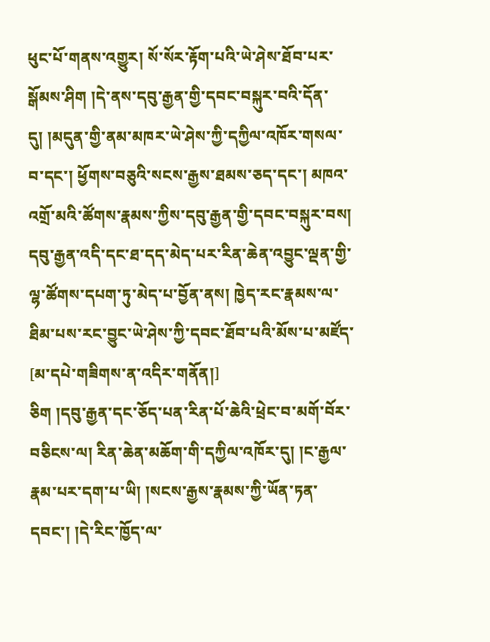ཕུང་པོ་གནས་འགྱུར། སོ་སོར་རྟོག་པའི་ཡེ་ཤེས་ཐོབ་པར་སྒོམས་ཤིག །དེ་ནས་དབུ་རྒྱན་གྱི་དབང་བསྐུར་བའི་དོན་དུ། །མདུན་གྱི་ནམ་མཁར་ཡེ་ཤེས་ཀྱི་དཀྱིལ་འཁོར་གསལ་བ་དང་། ཕྱོགས་བཅུའི་སངས་རྒྱས་ཐམས་ཅད་དང་། མཁའ་འགྲོ་མའི་ཚོགས་རྣམས་ཀྱིས་དབུ་རྒྱན་གྱི་དབང་བསྐུར་བས། དབུ་རྒྱན་འདི་དང་ཐ་དད་མེད་པར་རིན་ཆེན་འབྱུང་ལྡན་གྱི་ལྷ་ཚོགས་དཔག་ཏུ་མེད་པ་བྱོན་ནས། ཁྱེད་རང་རྣམས་ལ་ཐིམ་པས་རང་བྱུང་ཡེ་ཤེས་ཀྱི་དབང་ཐོབ་པའི་མོས་པ་མཛོད་
[མ་དཔེ་གཟིགས་ན་འདིར་གནོན།]
ཅིག །དབུ་རྒྱན་དང་ཅོད་པན་རིན་པོ་ཆེའི་ཕྲེང་བ་མགོ་བོར་བཅིངས་ལ། རིན་ཆེན་མཆོག་གི་དཀྱིལ་འཁོར་དུ། །ང་རྒྱལ་རྣམ་པར་དག་པ་ཡི། །སངས་རྒྱས་རྣམས་ཀྱི་ཡོན་ཏན་དབང་། །དེ་རིང་ཁྱོད་ལ་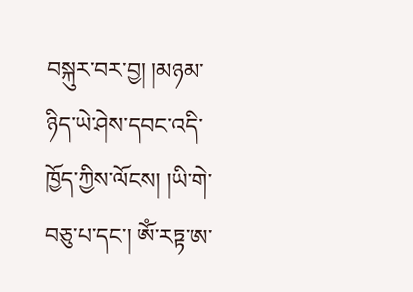བསྐུར་བར་བྱ། །མཉམ་ཉིད་ཡེ་ཤེས་དབང་འདི་ཁྱོད་ཀྱིས་ལོངས། །ཡི་གེ་བཅུ་པ་དང་། ཨོཾ་རཏྟ་ཨ་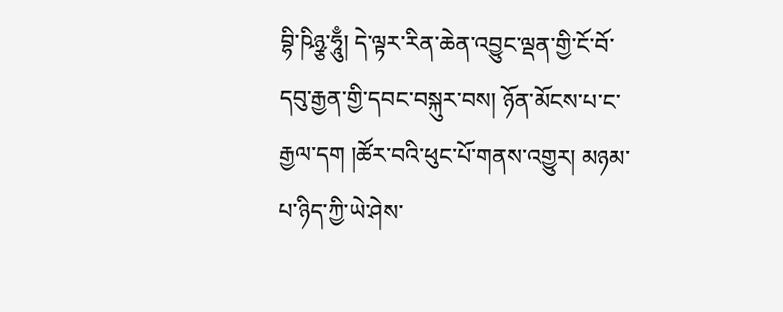བྷི་ཥིཉྩ་ཧཱུྃ། དེ་ལྟར་རིན་ཆེན་འབྱུང་ལྡན་གྱི་ངོ་བོ་དབུ་རྒྱན་གྱི་དབང་བསྐུར་བས། ཉོན་མོངས་པ་ང་རྒྱལ་དག །ཚོར་བའི་ཕུང་པོ་གནས་འགྱུར། མཉམ་པ་ཉིད་ཀྱི་ཡེ་ཤེས་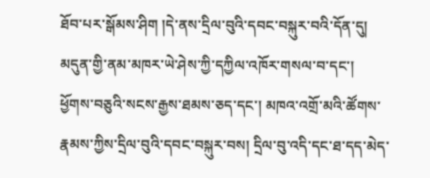ཐོབ་པར་སྒོམས་ཤིག །དེ་ནས་དྲིལ་བུའི་དབང་བསྐུར་བའི་དོན་དུ། མདུན་གྱི་ནམ་མཁར་ཡེ་ཤེས་ཀྱི་དཀྱིལ་འཁོར་གསལ་བ་དང་། ཕྱོགས་བཅུའི་སངས་རྒྱས་ཐམས་ཅད་དང་། མཁའ་འགྲོ་མའི་ཚོགས་རྣམས་ཀྱིས་དྲིལ་བུའི་དབང་བསྐུར་བས། དྲིལ་བུ་འདི་དང་ཐ་དད་མེད་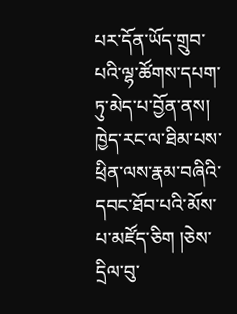པར་དོན་ཡོད་གྲུབ་པའི་ལྷ་ཚོགས་དཔག་ཏུ་མེད་པ་བྱོན་ནས། ཁྱེད་རང་ལ་ཐིམ་པས་ཕྲིན་ལས་རྣམ་བཞིའི་དབང་ཐོབ་པའི་མོས་པ་མཛོད་ཅིག །ཅེས་དྲིལ་བུ་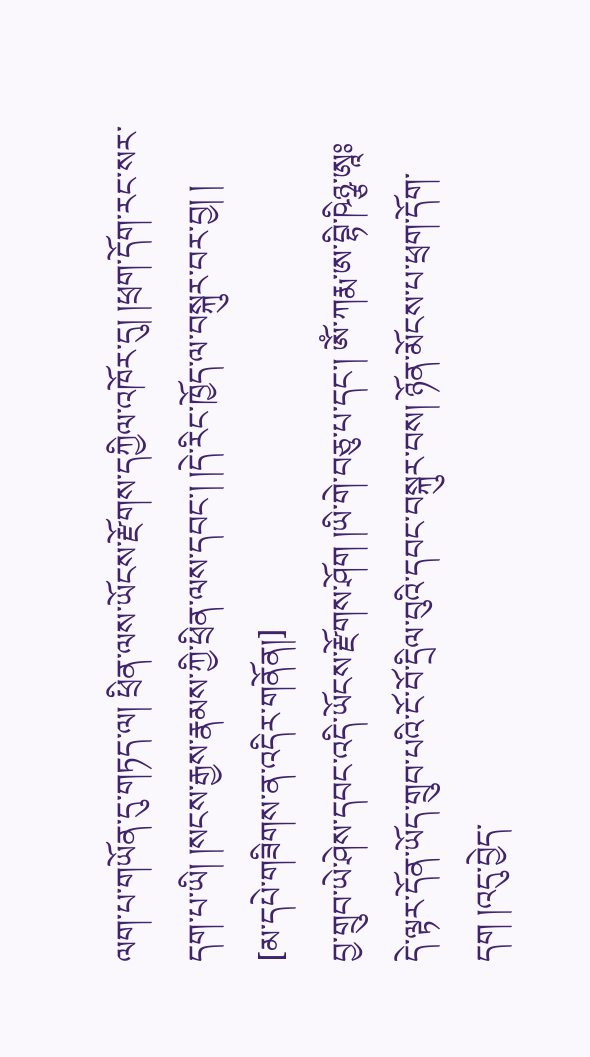ལག་པ་གཡོན་དུ་གཏད་ལ། ཕྲིན་ལས་ཡོངས་རྫོགས་དཀྱིལ་འཁོར་དུ། །ཕྲག་དོག་རང་སར་དག་པ་ཡི། །སངས་རྒྱས་རྣམས་ཀྱི་ཕྲིན་ལས་དབང་། །དེ་རིང་ཁྱོད་ལ་བསྐུར་བར་བྱ། །
[མ་དཔེ་གཟིགས་ན་འདིར་གནོན།]
བྱ་གྲུབ་ཡེ་ཤེས་དབང་འདི་ཡོངས་རྫོགས་ཤོག །ཡི་གེ་བཅུ་པ་དང་། ཨོཾ་ཀརྨ་ཨ་བྷི་ཥིཉྩ་ཨཱཿ དེ་ལྟར་དོན་ཡོད་གྲུབ་པའི་ངོ་བོ་དྲིལ་བུའི་དབང་བསྐུར་བས། ཉོན་མོངས་པ་ཕྲག་དོག་དག །འདུ་བྱེད་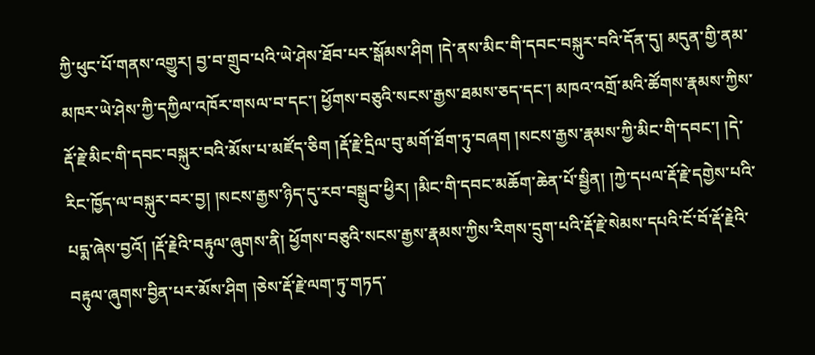ཀྱི་ཕུང་པོ་གནས་འགྱུར། བྱ་བ་གྲུབ་པའི་ཡེ་ཤེས་ཐོབ་པར་སྒོམས་ཤིག །དེ་ནས་མིང་གི་དབང་བསྐུར་བའི་དོན་དུ། མདུན་གྱི་ནམ་མཁར་ཡེ་ཤེས་ཀྱི་དཀྱིལ་འཁོར་གསལ་བ་དང་། ཕྱོགས་བཅུའི་སངས་རྒྱས་ཐམས་ཅད་དང་། མཁའ་འགྲོ་མའི་ཚོགས་རྣམས་ཀྱིས་རྡོ་རྗེ་མིང་གི་དབང་བསྐུར་བའི་མོས་པ་མཛོད་ཅིག །རྡོ་རྗེ་དྲིལ་བུ་མགོ་ཐོག་ཏུ་བཞག །སངས་རྒྱས་རྣམས་ཀྱི་མིང་གི་དབང་། །དེ་རིང་ཁྱོད་ལ་བསྐུར་བར་བྱ། །སངས་རྒྱས་ཉིད་དུ་རབ་བསྒྲུབ་ཕྱིར། །མིང་གི་དབང་མཆོག་ཆེན་པོ་སྦྱིན། །ཀྱེ་དཔལ་རྡོ་རྗེ་དགྱེས་པའི་པདྨ་ཞེས་བྱའོ། །རྡོ་རྗེའི་བརྟུལ་ཞུགས་ནི། ཕྱོགས་བཅུའི་སངས་རྒྱས་རྣམས་ཀྱིས་རིགས་དྲུག་པའི་རྡོ་རྗེ་སེམས་དཔའི་ངོ་བོ་རྡོ་རྗེའི་བརྟུལ་ཞུགས་བྱིན་པར་མོས་ཤིག །ཅེས་རྡོ་རྗེ་ལག་ཏུ་གཏད་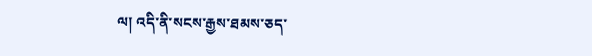ལ། འདི་ནི་སངས་རྒྱས་ཐམས་ཅད་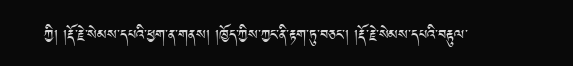ཀྱི། །རྡོ་རྗེ་སེམས་དཔའི་ཕྱག་ན་གནས། །ཁྱོད་ཀྱིས་ཀྱང་ནི་རྟག་ཏུ་བཅང་། །རྡོ་རྗེ་སེམས་དཔའི་བརྟུལ་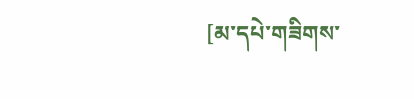[མ་དཔེ་གཟིགས་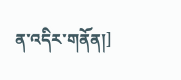ན་འདིར་གནོན།]